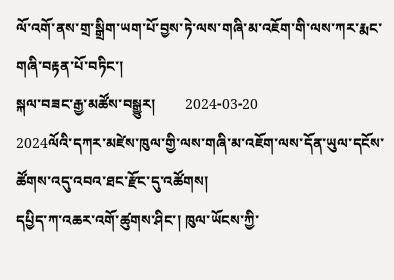ལོ་འགོ་ནས་གྲ་སྒྲིག་ཡག་པོ་བྱས་ཏེ་ལས་གཞི་མ་འཇོག་གི་ལས་ཀར་རྨང་གཞི་བརྟན་པོ་བཏིང་།
སྐལ་བཟང་རྒྱ་མཚོས་བསྒྱུར།        2024-03-20
2024ལོའི་དཀར་མཛེས་ཁུལ་གྱི་ལས་གཞི་མ་འཇོག་ལས་དོན་ཡུལ་དངོས་ཚོགས་འདུ་འབའ་ཐང་རྫོང་དུ་འཚོགས།
དཔྱིད་ཀ་འཆར་འགོ་ཚུགས་ཤིང་། ཁུལ་ཡོངས་ཀྱི་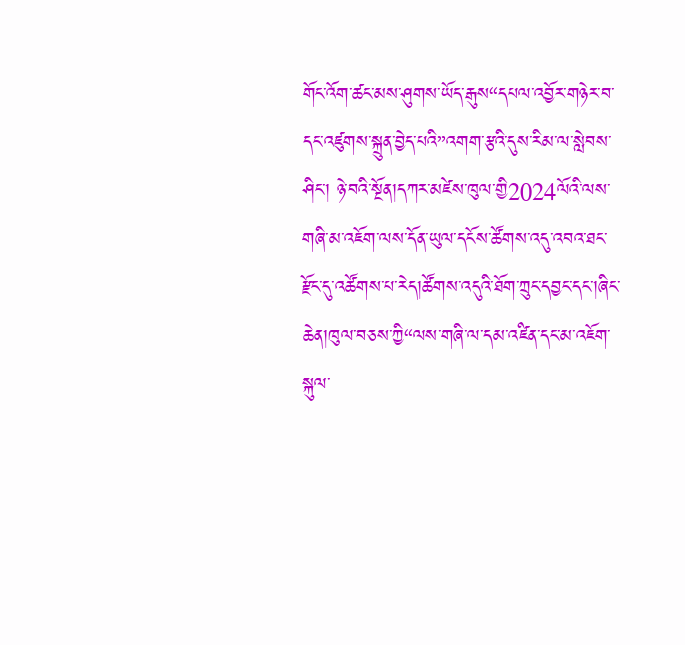གོང་འོག་ཚང་མས་ཤུགས་ཡོད་རྒུས“དཔལ་འབྱོར་གཉེར་བ་དང་འཛུགས་སྐྲུན་བྱེད་པའི”འགག་རྩའི་དུས་རིམ་ལ་སླེབས་ཤིང་། ཉེ་བའི་སྔོན།དཀར་མཛེས་ཁུལ་གྱི2024ལོའི་ལས་གཞི་མ་འཇོག་ལས་དོན་ཡུལ་དངོས་ཚོགས་འདུ་འབའ་ཐང་རྫོང་དུ་འཚོགས་པ་རེད།ཚོགས་འདུའི་ཐོག་ཀྲུང་དབྱང་དང་།ཞིང་ཆེན།ཁུལ་བཅས་ཀྱི“ལས་གཞི་ལ་དམ་འཛིན་དང་མ་འཇོག་སྐུལ་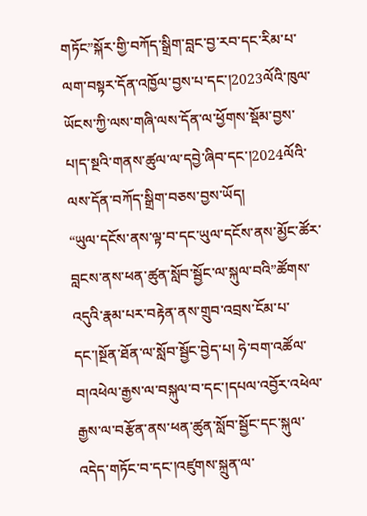གཏོང”སྐོར་གྱི་བཀོད་སྒྲིག་བླང་བྱ་རབ་དང་རིམ་པ་ལག་བསྟར་དོན་འཁྱོལ་བྱས་པ་དང་།2023ལོའི་ཁུལ་ཡོངས་ཀྱི་ལས་གཞི་ལས་དོན་ལ་ཕྱོགས་སྡོམ་བྱས་པ།ད་སྔའི་གནས་ཚུལ་ལ་དབྱེ་ཞིབ་དང་།2024ལོའི་ལས་དོན་བཀོད་སྒྲིག་བཅས་བྱས་ཡོད།
“ཡུལ་དངོས་ནས་ལྟ་བ་དང་ཡུལ་དངོས་ནས་མྱོང་ཚོར་བླངས་ནས་ཕན་ཚུན་སློབ་སྦྱོང་ལ་སྐུལ་བའི”ཚོགས་འདུའི་རྣམ་པར་བརྟེན་ནས་གྲུབ་འབྲས་ངོམ་པ་དང་།སྔོན་ཐོན་ལ་སློབ་སྦྱོང་བྱེད་པ། ཧེ་བག་འཚོལ་བ།འཕེལ་རྒྱས་ལ་བསྐུལ་བ་དང་།དཔལ་འབྱོར་འཕེལ་རྒྱས་ལ་བརྩོན་ནས་ཕན་ཚུན་སློབ་སྦྱོང་དང་སྐུལ་འདེད་གཏོང་བ་དང་།འཛུགས་སྐྲུན་ལ་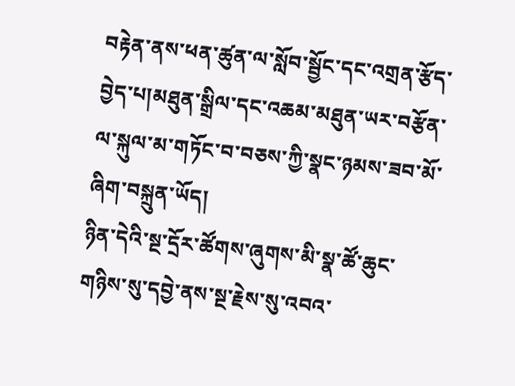བརྟེན་ནས་ཕན་ཚུན་ལ་སློབ་སྦྱོང་དང་འགྲན་རྩོད་བྱེད་པ།མཐུན་སྒྲིལ་དང་འཆམ་མཐུན་ཡར་བརྩོན་ལ་སྐུལ་མ་གཏོང་བ་བཅས་ཀྱི་སྣང་ཉམས་ཟབ་མོ་ཞིག་བསྐྲུན་ཡོད།
ཉིན་དེའི་སྔ་དྲོར་ཚོགས་ཞུགས་མི་སྣ་ཚོ་ཆུང་གཉིས་སུ་དབྱེ་ནས་སྔ་རྗེས་སུ་འབའ་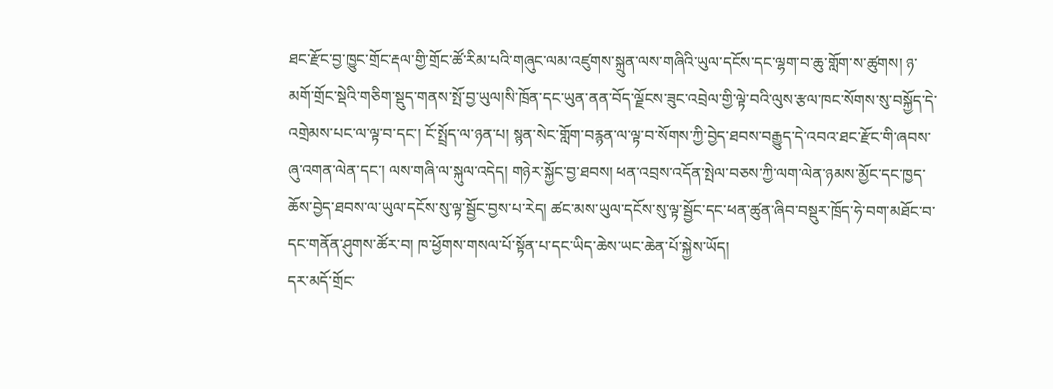ཐང་རྫོང་བྱ་ཁྱུང་གྲོང་རྡལ་གྱི་གྲོང་ཚོ་རིམ་པའི་གཞུང་ལམ་འཛུགས་སྐྲུན་ལས་གཞིའི་ཡུལ་དངོས་དང་ལྷག་བ་ཆུ་གློག་ས་ཚུགས། ཉ་མགོ་གྲོང་སྡེའི་གཅིག་སྡུད་གནས་སྤོ་བྱ་ཡུལ།སི་ཁྲོན་དང་ཡུན་ནན་བོད་ལྗོངས་ཟུང་འབྲེལ་གྱི་ལྟེ་བའི་ལུས་རྩལ་ཁང་སོགས་སུ་བསྐྱོད་དེ་འགྲེམས་པང་ལ་ལྟ་བ་དང་། ངོ་སྤྲོད་ལ་ཉན་པ། སྙན་སེང་གློག་བརྙན་ལ་ལྟ་བ་སོགས་ཀྱི་བྱེད་ཐབས་བརྒྱུད་དེ་འབའ་ཐང་རྫོང་གི་ཞབས་ཞུ་འགན་ལེན་དང་། ལས་གཞི་ལ་སྐུལ་འདེད། གཉེར་སྐྱོང་བྱ་ཐབས། ཕན་འབྲས་འདོན་སྤེལ་བཅས་ཀྱི་ལག་ལེན་ཉམས་མྱོང་དང་ཁྱད་ཆོས་བྱེད་ཐབས་ལ་ཡུལ་དངོས་སུ་ལྟ་སྦྱོང་བྱས་པ་རེད། ཚང་མས་ཡུལ་དངོས་སུ་ལྟ་སྦྱོང་དང་ཕན་ཚུན་ཞིབ་བསྡུར་ཁྲོད་ཧེ་བག་མཐོང་བ་དང་གནོན་ཤུགས་ཚོར་བ། ཁ་ཕྱོགས་གསལ་པོ་སྟོན་པ་དང་ཡིད་ཆེས་ཡང་ཆེན་པོ་སྐྱེས་ཡོད།
དར་མདོ་གྲོང་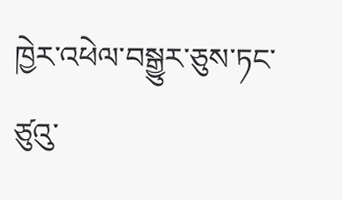ཁྱེར་འཕེལ་བསྒྱུར་ཅུས་ཏང་ཙུའུ་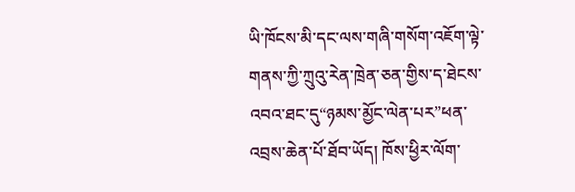ཡི་ཁོངས་མི་དང་ལས་གཞི་གསོག་འཇོག་ལྟེ་གནས་ཀྱི་ཀྲུའུ་རེན་ཁྲེན་ཅན་གྱིས་ད་ཐེངས་འབའ་ཐང་དུ“ཉམས་མྱོང་ལེན་པར”ཕན་འབྲས་ཆེན་པོ་ཐོབ་ཡོད། ཁོས་ཕྱིར་ལོག་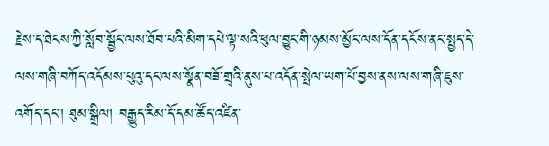རྗེས་ད་ཐེངས་ཀྱི་སློབ་སྦྱོང་ལས་ཐོབ་པའི་མིག་དཔེ་ལྟ་སའི་ཕུལ་བྱུང་གི་ཉམས་མྱོང་ལས་དོན་དངོས་ནང་སྤྱད་དེ་ལས་གཞི་བཀོད་འདོམས་པུའུ་དང་ལས་སྣོན་བཟོ་གྲྭའི་ནུས་པ་འདོན་སྤེལ་ཡག་པོ་བྱས་ནས་ལས་གཞི་ཇུས་འགོད་དང་། ཐུམ་སྒྲིལ། བརྒྱུད་རིམ་དོ་དམ་ཚོད་འཛིན་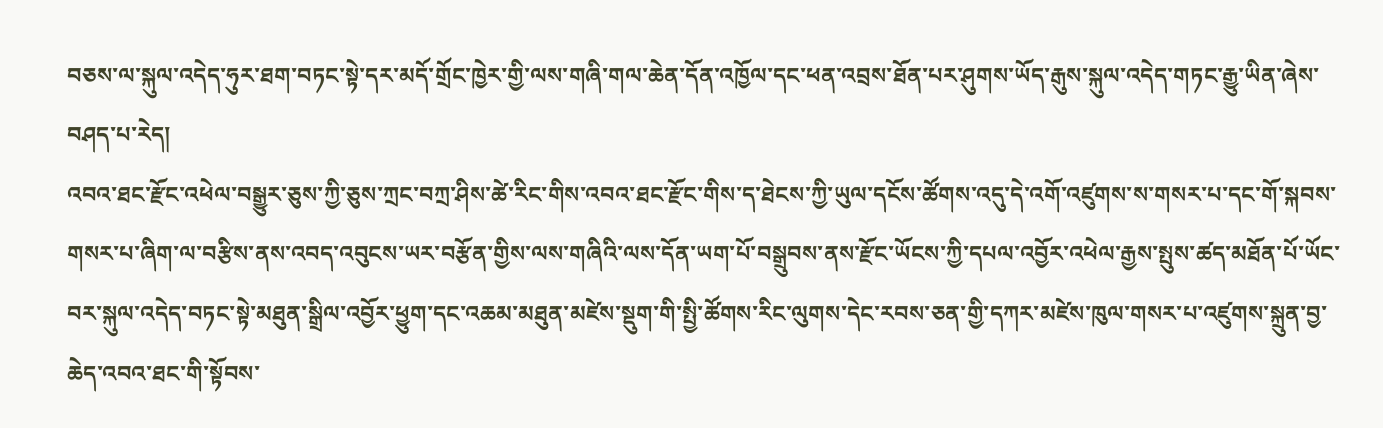བཅས་ལ་སྐུལ་འདེད་ཧུར་ཐག་བཏང་སྟེ་དར་མདོ་གྲོང་ཁྱེར་གྱི་ལས་གཞི་གལ་ཆེན་དོན་འཁྱོལ་དང་ཕན་འབྲས་ཐོན་པར་ཤུགས་ཡོད་རྒུས་སྐུལ་འདེད་གཏང་རྒྱུ་ཡིན་ཞེས་བཤད་པ་རེད།
འབའ་ཐང་རྫོང་འཕེལ་བསྒྱུར་ཅུས་ཀྱི་ཅུས་ཀྲང་བཀྲ་ཤིས་ཚེ་རིང་གིས་འབའ་ཐང་རྫོང་གིས་ད་ཐེངས་ཀྱི་ཡུལ་དངོས་ཚོགས་འདུ་དེ་འགོ་འཛུགས་ས་གསར་པ་དང་གོ་སྐབས་གསར་པ་ཞིག་ལ་བརྩིས་ནས་འབད་འབུངས་ཡར་བརྩོན་གྱིས་ལས་གཞིའི་ལས་དོན་ཡག་པོ་བསྒྲུབས་ནས་རྫོང་ཡོངས་ཀྱི་དཔལ་འབྱོར་འཕེལ་རྒྱས་སྤུས་ཚད་མཐོན་པོ་ཡོང་བར་སྐུལ་འདེད་བཏང་སྟེ་མཐུན་སྒྲིལ་འབྱོར་ཕྱུག་དང་འཆམ་མཐུན་མཛེས་སྡུག་གི་སྤྱི་ཚོགས་རིང་ལུགས་དེང་རབས་ཅན་གྱི་དཀར་མཛེས་ཁུལ་གསར་པ་འཛུགས་སྐྲུན་བྱ་ཆེད་འབའ་ཐང་གི་སྟོབས་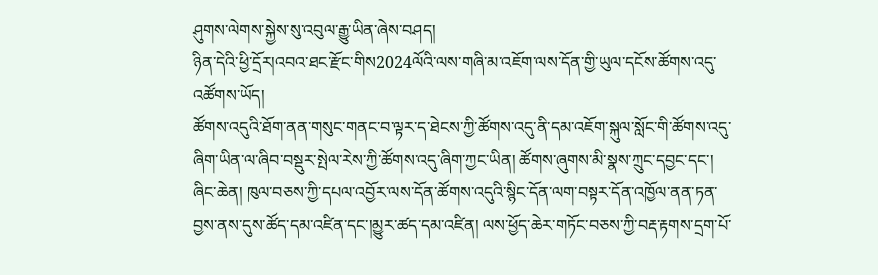ཤུགས་ལེགས་སྐྱེས་སུ་འབུལ་རྒྱུ་ཡིན་ཞེས་བཤད།
ཉིན་དེའི་ཕྱི་དྲོར།འབའ་ཐང་རྫོང་གིས2024ལོའི་ལས་གཞི་མ་འཇོག་ལས་དོན་གྱི་ཡུལ་དངོས་ཚོགས་འདུ་འཚོགས་ཡོད།
ཚོགས་འདུའི་ཐོག་ནན་གསུང་གནང་བ་ལྟར་ད་ཐེངས་ཀྱི་ཚོགས་འདུ་ནི་དམ་འཇོག་སྐུལ་སློང་གི་ཚོགས་འདུ་ཞིག་ཡིན་ལ་ཞིབ་བསྡུར་སྤེལ་རེས་ཀྱི་ཚོགས་འདུ་ཞིག་ཀྱང་ཡིན། ཚོགས་ཞུགས་མི་སྣས་ཀྲུང་དབྱང་དང་། ཞིང་ཆེན། ཁུལ་བཅས་ཀྱི་དཔལ་འབྱོར་ལས་དོན་ཚོགས་འདུའི་སྙིང་དོན་ལག་བསྟར་དོན་འཁྱོལ་ནན་ཏན་བྱས་ནས་དུས་ཚོད་དམ་འཛིན་དང་།མྱུར་ཚད་དམ་འཛིན། ལས་ཕྱོད་ཆེར་གཏོང་བཅས་ཀྱི་བརྡ་རྟགས་དྲག་པོ་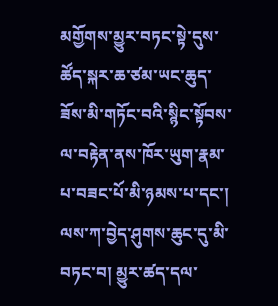མགྱོགས་མྱུར་བཏང་སྟེ་དུས་ཚོད་སྐར་ཆ་ཙམ་ཡང་ཆུད་ཟོས་མི་གཏོང་བའི་སྙིང་སྟོབས་ལ་བརྟེན་ནས་ཁོར་ཡུག་རྣམ་པ་བཟང་པོ་མི་ཉམས་པ་དང་། ལས་ཀ་བྱེད་ཤུགས་ཆུང་དུ་མི་བཏང་བ། མྱུར་ཚད་དལ་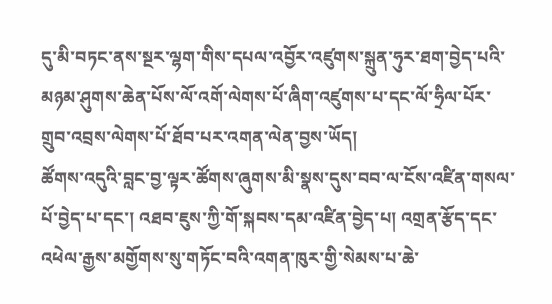དུ་མི་བཏང་ནས་སྔར་ལྷག་གིས་དཔལ་འབྱོར་འཛུགས་སྐྲུན་ཧུར་ཐག་བྱེད་པའི་མཉམ་ཤུགས་ཆེན་པོས་ལོ་འགོ་ལེགས་པོ་ཞིག་འཛུགས་པ་དང་ལོ་ཧྲིལ་པོར་གྲུབ་འབྲས་ལེགས་པོ་ཐོབ་པར་འགན་ལེན་བྱས་ཡོད།
ཚོགས་འདུའི་བླང་བྱ་ལྟར་ཚོགས་ཞུགས་མི་སྣས་དུས་བབ་ལ་ངོས་འཛིན་གསལ་པོ་བྱེད་པ་དང་། འཐབ་ཇུས་ཀྱི་གོ་སྐབས་དམ་འཛིན་བྱེད་པ། འགྲན་རྩོད་དང་འཕེལ་རྒྱས་མགྱོགས་སུ་གཏོང་བའི་འགན་ཁུར་གྱི་སེམས་པ་ཆེ་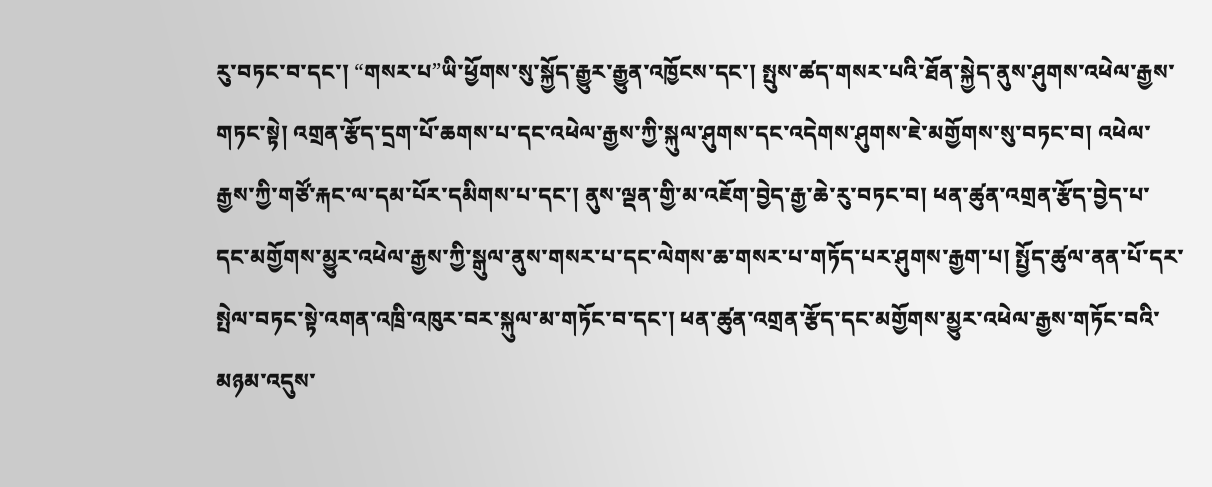རུ་བཏང་བ་དང་། “གསར་པ”ཡི་ཕྱོགས་སུ་སྐྱོད་རྒྱུར་རྒྱུན་འཁྱོངས་དང་། སྤུས་ཚད་གསར་པའི་ཐོན་སྐྱེད་ནུས་ཤུགས་འཕེལ་རྒྱས་གཏང་སྟེ། འགྲན་རྩོད་དྲག་པོ་ཆགས་པ་དང་འཕེལ་རྒྱས་ཀྱི་སྐུལ་ཤུགས་དང་འདེགས་ཤུགས་ཇེ་མགྱོགས་སུ་བཏང་བ། འཕེལ་རྒྱས་ཀྱི་གཙོ་རྐང་ལ་དམ་པོར་དམིགས་པ་དང་། ནུས་ལྡན་གྱི་མ་འཇོག་བྱེད་རྒྱ་ཆེ་རུ་བཏང་བ། ཕན་ཚུན་འགྲན་རྩོད་བྱེད་པ་དང་མགྱོགས་མྱུར་འཕེལ་རྒྱས་ཀྱི་སྒུལ་ནུས་གསར་པ་དང་ལེགས་ཆ་གསར་པ་གཏོད་པར་ཤུགས་རྒྱག་པ། སྤྱོད་ཚུལ་ནན་པོ་དར་སྤེལ་བཏང་སྟེ་འགན་འཁྲི་འཁུར་བར་སྐུལ་མ་གཏོང་བ་དང་། ཕན་ཚུན་འགྲན་རྩོད་དང་མགྱོགས་མྱུར་འཕེལ་རྒྱས་གཏོང་བའི་མཉམ་འདུས་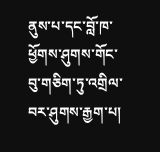ནུས་པ་དང་བློ་ཁ་ཕྱོགས་ཤུགས་གོང་བུ་གཅིག་ཏུ་འགྲིལ་བར་ཤུགས་རྒྱག་པ།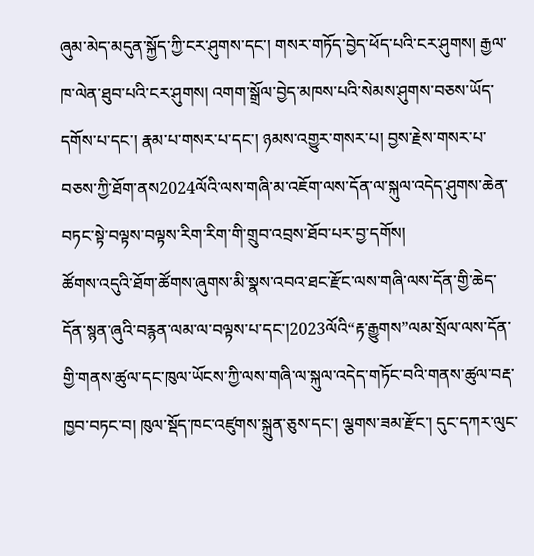ཞུམ་མེད་མདུན་སྐྱོད་ཀྱི་ངར་ཤུགས་དང་། གསར་གཏོད་བྱེད་ཕོད་པའི་ངར་ཤུགས། རྒྱལ་ཁ་ལེན་ཐུབ་པའི་ངར་ཤུགས། འགག་སྒྲོལ་བྱེད་མཁས་པའི་སེམས་ཤུགས་བཅས་ཡོད་དགོས་པ་དང་། རྣམ་པ་གསར་པ་དང་། ཉམས་འགྱུར་གསར་པ། བྱས་རྗེས་གསར་པ་བཅས་ཀྱི་ཐོག་ནས2024ལོའི་ལས་གཞི་མ་འཇོག་ལས་དོན་ལ་སྐུལ་འདེད་ཤུགས་ཆེན་བཏང་སྟེ་བལྟས་བལྟས་རིག་རིག་གི་གྲུབ་འབྲས་ཐོབ་པར་བྱ་དགོས།
ཚོགས་འདུའི་ཐོག་ཚོགས་ཞུགས་མི་སྣས་འབའ་ཐང་རྫོང་ལས་གཞི་ལས་དོན་གྱི་ཆེད་དོན་སྙན་ཞུའི་བརྙན་ལམ་ལ་བལྟས་པ་དང་།2023ལོའི“རྟ་རྒྱུགས”ལམ་སྲོལ་ལས་དོན་གྱི་གནས་ཚུལ་དང་ཁུལ་ཡོངས་ཀྱི་ལས་གཞི་ལ་སྐུལ་འདེད་གཏོང་བའི་གནས་ཚུལ་བརྡ་ཁྱབ་བཏང་བ། ཁུལ་སྡོད་ཁང་འཛུགས་སྐྲུན་ཅུས་དང་། ལྕགས་ཟམ་རྫོང་། དུང་དཀར་ལུང་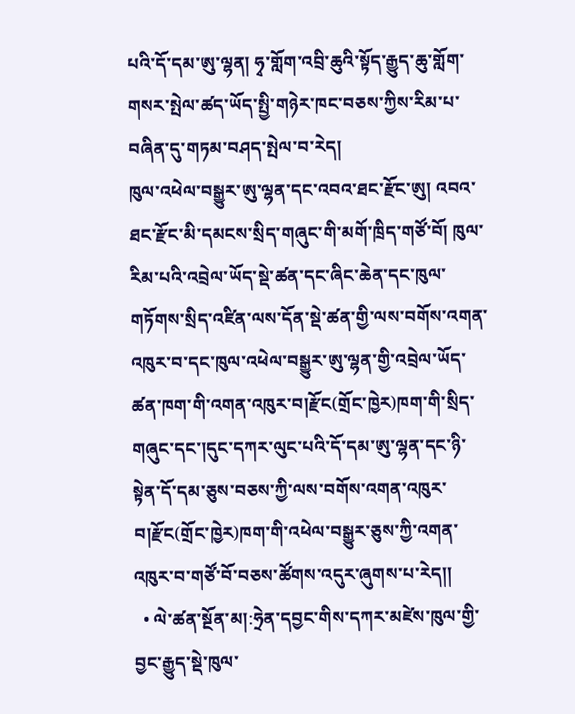པའི་དོ་དམ་ཨུ་ལྷན། ཧྭ་གློག་འབྲི་ཆུའི་སྟོད་རྒྱུད་ཆུ་གློག་གསར་སྤེལ་ཚད་ཡོད་སྤྱི་གཉེར་ཁང་བཅས་ཀྱིས་རིམ་པ་བཞིན་དུ་གཏམ་བཤད་སྤེལ་བ་རེད།
ཁུལ་འཕེལ་བསྒྱུར་ཨུ་ལྷན་དང་འབའ་ཐང་རྫོང་ཨུ། འབའ་ཐང་རྫོང་མི་དམངས་སྲིད་གཞུང་གི་མགོ་ཁྲིད་གཙོ་བོ། ཁུལ་རིམ་པའི་འབྲེལ་ཡོད་སྡེ་ཚན་དང་ཞིང་ཆེན་དང་ཁུལ་གཏོགས་སྲིད་འཛིན་ལས་དོན་སྡེ་ཚན་གྱི་ལས་བགོས་འགན་འཁུར་བ་དང་ཁུལ་འཕེལ་བསྒྱུར་ཨུ་ལྷན་གྱི་འབྲེལ་ཡོད་ཚན་ཁག་གི་འགན་འཁུར་བ།རྫོང(གྲོང་ཁྱེར)ཁག་གི་སྲིད་གཞུང་དང་།དུང་དཀར་ལུང་པའི་དོ་དམ་ཨུ་ལྷན་དང་ཉི་སྟེན་དོ་དམ་ཅུས་བཅས་ཀྱི་ལས་བགོས་འགན་འཁུར་བ།རྫོང(གྲོང་ཁྱེར)ཁག་གི་འཕེལ་བསྒྱུར་ཅུས་ཀྱི་འགན་འཁུར་བ་གཙོ་བོ་བཅས་ཚོགས་འདུར་ཞུགས་པ་རེད།།
  • ལེ་ཚན་སྔོན་མ།:ཧྲེན་དབྱང་གིས་དཀར་མཛེས་ཁུལ་གྱི་བྱང་རྒྱུད་སྡེ་ཁུལ་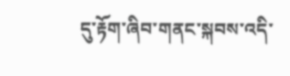དུ་རྟོག་ཞིབ་གནང་སྐབས་འདི་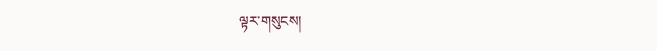ལྟར་གསུངས།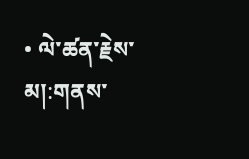• ལེ་ཚན་རྗེས་མ།:གནས་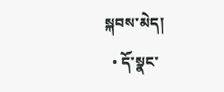སྐབས་མེད།
  • དོ་སྣང་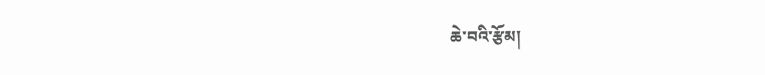ཆེ་བའི་རྩོམ།